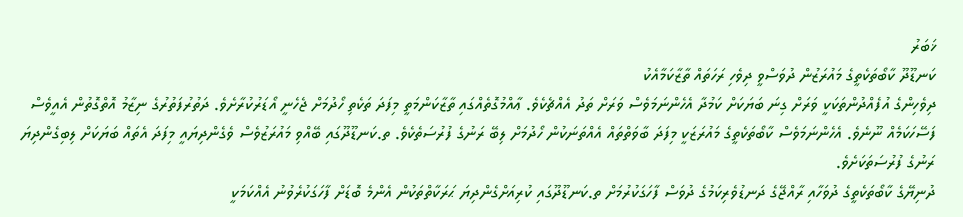ޚަބަރު
ކަނޑޫދޫ ކާބޯތަކެތީގެ މައުރަޒުން ދުވަސްވީ ދިވެހި ރަހަތައް ތާޒާކަމާއެކު
ދިވެހިންގެ އުފެއްދުންތަކަކީ ވަރަށް ގިނަ ބަޔަކަށް ކަމުދާ އެހެންނަމަވެސް ވަރަށް ތަދު އެއްޗެކެވެ. ޢާއްމުގޮތެއްގައި ތާޒާކަންމަތީ މިފަދަ ތަކެތި ހޯދުމަށް ޖެހެނީ އޯޑަރުކުރާށެވެ. ދަތުރުފަތުރުގެ ނިޒާމު އޮތްގޮތުން އެއީވެސް ފަސޭހަކަމެއް ނޫނެވެ. އެހެންނަމަވެސް ކާބޯތަކެތީގެ މައުރަޒަކީ މިފަދަ ބާވަތްތައް އެއްތަނަކުން ހޯދުމަށް ލިބޭ ރަނުގެ ފުރުސަތެކެވެ. ތ.ކަނޑޫދޫގައި ބޭއްވި މައުރަޒުވެސް ވެގެންދިޔައީ މިފަދަ އެތައް ބަޔަކަށް ލިބިގެންދިޔަ ރަނުގެ ފުރުސަތަކަށެވެ.
ދުނިޔޭގެ ކާބޯތަކެތީގެ ދުވަހާއި ރާއްޖޭގެ ދަނޑުވެރިކަމުގެ ދުވަސް ފާހަގަކުރުމަށް ތ.ކަނޑޫދޫގައި ކުރިއަށްގެންދިޔަ ޙަރަކާތްތަކުން އެންމެ ބޮޑަށް ފާހަގަކުރެވުނު އެއްކަމަކީ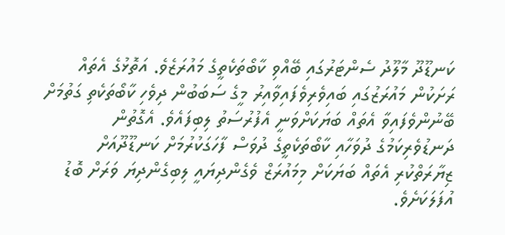ކަނޑޫދޫ މާލޫދު ސެންޓަރުގައި ބޭއްވި ކާބޯތަކެތީގެ މައުރަޒެވެ. އަތޮޅުގެ އެތައް ރަށަކުން މައުރަޒުގައި ބައިވެރިވެފައިވާއިރު މީގެ ސަބަބުން ދިވެހި ކާބޯތަކެތި ގަތުމަށް ބޭނުންވެފައިވާ އެތައް ބަޔަކަށްވަނީ އެފުރުސަތު ލިބިފައެވެ. އެގޮތުން ދަނޑުވެރިކަމުގެ ދުވަހާއި ކާބޯތަކެތީގެ ދުވަސް ފާހަގަކުރުމަށް ކަނޑޫދޫއަށް ޒިޔާރަތްކުރި އެތައް ބަޔަކަށް މިމައުރަޒް ވެގެންދިޔައީ ލިބިގެންދިޔަ ވަރަށް ބޮޑު އުފަލަކަށެވެ.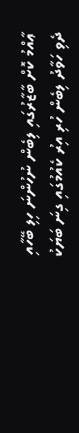ޢާއްމު ކޮށް ބާޒާރުގައި ލިބެން ނުހުންނަ ހިލި ބޭހާއި ދެވި ހަވާދު ލިބެން ހުރި އިރު ކެއުމުގައި ގިނަ ބަޔަކު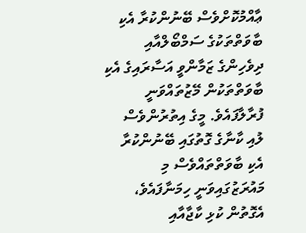ޢާއްމުކޮށްވެސް ބޭނުންކުރާ އެކި ބާވަތްތަކުގެ ސަމްބޯލްއާއި ދިވެހިންގެ ޒަމާންވީ އަސާރައިގެ އެކި ބާވަތްތަކުން މޭޒުތައްވަނީ ފުރާލާފައެވެ. މީގެ އިތުރުންވެސް ލުއި ކާނާގެ ގޮތުގައި ބޭނުންކުރާ އެކި ބާވަތްތައްވެސް މި މައުރަޒުގައިވަނީ ހިމަނާފައެވެ، އެގޮތުން ކުޅި ކާޖާއާއި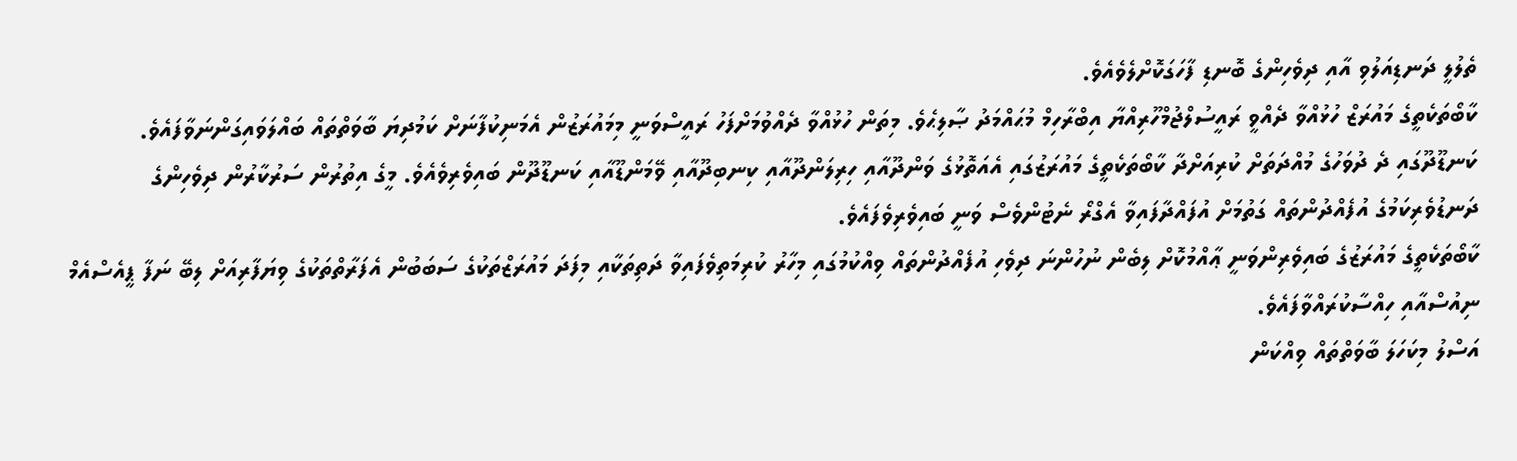ތެލުލީ ދަނޑިއަލުވި އާއި ދިވެހިންގެ ބޮނޑި ފާހަގަކޮށްލެވެއެވެ.
ކާބޯތަކެތީގެ މައުރަޒް ހުޅުއްވާ ދެއްވީ ރައީސުލްޖުމްހޫރިއްޔާ އިބްރާހިމް މުޙައްމަދު ޞާލިޙެވެ. މިތަން ހުޅުއްވާ ދެއްވުމަށްފަހު ރައީސްވަނީ މިމައުރަޒުން އެމަނިކުފާނަށް ކަމުދިޔަ ބާވަތްތައް ބައްލަވައިގަންނަވާފައެވެ.
ކަނޑޫދޫގައި ދެ ދުވަހުގެ މުއްދަތަށް ކުރިއަށްދާ ކާބޯތަކެތީގެ މައުރަޒުގައި އެއަތޮޅުގެ ވަންދޫއާއި ހިރިލަންދޫއާއި ކިނބިދޫއާއި ވޭމަންޑޫއާއި ކަނޑޫދޫން ބައިވެރިވެއެވެ. މީގެ އިތުރުން ސަރުކާރުން ދިވެހިންގެ ދަނޑުވެރިކަމުގެ އުފެއްދުންތައް ގަތުމަށް އުފައްދާފައިވާ އެގްރޯ ނެޓުންވެސް ވަނީ ބައިވެރިވެފައެވެ.
ކާބޯތަކެތީގެ މައުރަޒުގެ ބައިވެރިންވަނީ ޢާއްމުކޮށް ލިބެން ނުހުންނަ ދިވެހި އުފެއްދުންތައް ވިއްކުމުގައި މިހާރު ކުރިމަތިވެފައިވާ ދަތިތަކާއި މިފަދަ މައުރަޒްތަކުގެ ސަބަބުން އެފަރާތްތަކުގެ ވިޔަފާރިއަށް ލިބޭ ނަފާ ޕީއެސްއެމް ނިއުސްއާއި ހިއްސާކުރައްވާފައެވެ.
އަސްލު މިކަހަލަ ބާވަތްތައް ވިއްކަން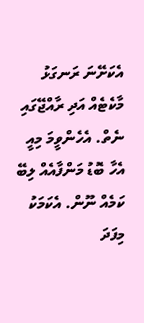އެކަށޭނަ ރަނގަޅު މާކެޓެއް އަދި ރާއްޖޭގައި ނެތް. އެހެންވީމަ މިއީ އެހާ ބޮޑު މަންފާއެއް ލިބޭ ކަމެއް ނޫން. އެކަމަކު މިފަދަ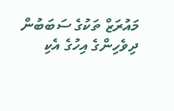މައުރަޒް ތަކުގެ ސަބަބުން ދިވެހިންގެ އިހުގެ އެކި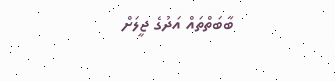ބާބަތްތައް އަދުގެ ޖީލަށް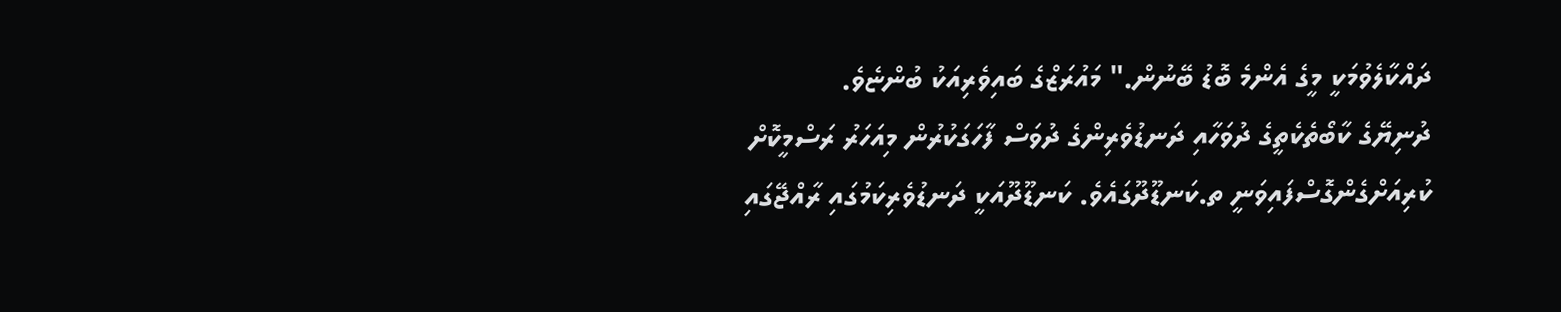ދައްކާލެވުމަކީ މީގެ އެންމެ ބޮޑު ބޭނުން." މައުރަޒްގެ ބައިވެރިއަކު ބުންޏެވެ.
ދުނިޔޭގެ ކާބޯތެކެތީގެ ދުވަހާއި ދަނޑުވެރިންގެ ދުވަސް ފާހަގަކުރުން މިއަހަރު ރަސްމީކޮށް ކުރިއަށްގެންގޮސްފައިވަނީ ތ.ކަނޑޫދޫގައެވެ. ކަނޑޫދޫއަކީ ދަނޑުވެރިކަމުގައި ރާއްޖޭގައި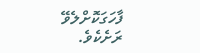ފާހަގަކޮށްލެވޭ ރަށެކެވެ.